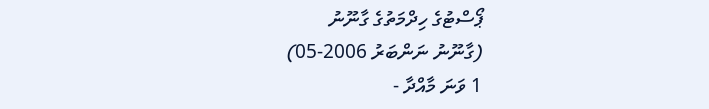ޕޯސްޓުގެ ހިދްމަތުގެ ގާނޫނު
(ގާނޫނު ނަންބަރު 2006-05)
1 ވަނަ މާއްދާ -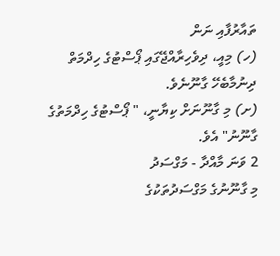ތައާރުފާއި ނަން
(ހ) މިއީ، ދިވެހިރާއްޖޭގައި ޕޯސްޓުގެ ހިދްމަތް ދިނުމާބެހޭ ގާނޫނެވެ.
(ށ) މި ގާނޫނަށް ކިޔާނީ، " ޕޯސްޓުގެ ހިދްމަތުގެ ގާނޫނު" އެވެ.
2 ވަނަ މާއްދާ - މަގްސަދު
މި ގާނޫނުގެ މަގްސަދުތަކުގެ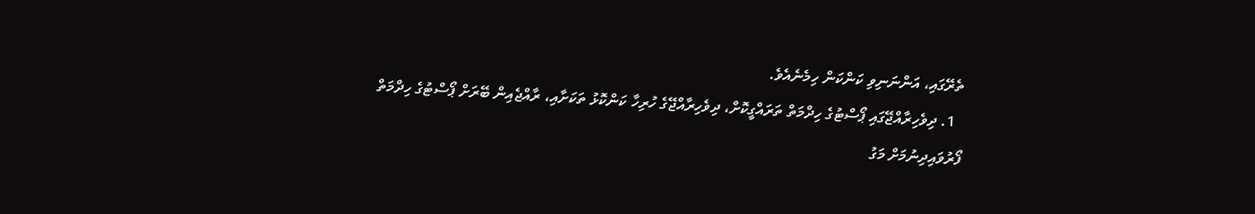ތެރޭގައި، އަންނަނިވި ކަންކަން ހިމެނެއެވެ.
  1. ދިވެހިރާއްޖޭގައި ޕޯސްޓުގެ ހިދްމަތް ތަރައްގީކޮށް، ދިވެހިރާއްޖޭގެ ހުރިހާ ކަންކޮޅު ތަކަށާއި، ރާއްޖެއިން ބޭރަށް ޕޯސްޓުގެ ހިދްމަތް ފޯރުވައިދިނުމަށް މަގު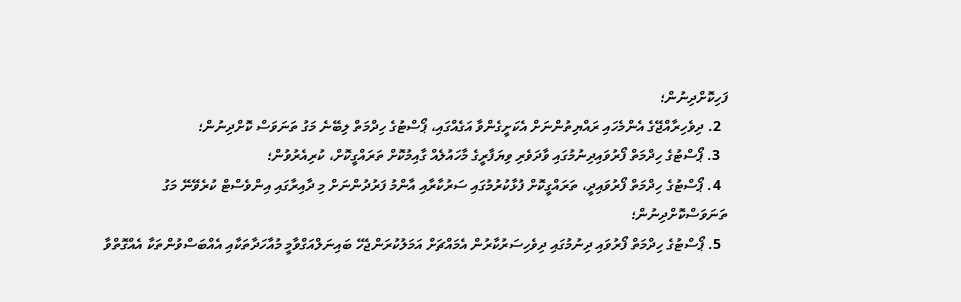ފަހިކޮށްދިނުން؛
  2. ދިވެހިރާއްޖޭގެ އެންމެހައި ރައްޔިތުންނަށް އެކަށީގެންވާ އަގެއްގައި، ޕޯސްޓުގެ ހިދްމަތް ލިބޭނެ މަގު ތަނަވަސް ކޮށްދިނުން؛
  3. ޕޯސްޓުގެ ހިދްމަތް ފޯރުވައިދިނުމުގައި ވާދަވެރި ވިޔަފާރީގެ މާހައުލެއް ގާއިމުކޮށް ތަރައްގީކޮށް، ކުރިއެރުވުން؛
  4. ޕޯސްޓުގެ ހިދްމަތް ފޯރުވައިދީ، ތަރައްގީކޮށް ފުޅާކުރުމުގައި ސަރުކާރާއި އާންމު ފަރުދުންނަށް މި ދާއިރާގައި އިންވެސްޓް ކުރެވޭނޭ މަގު ތަނަވަސްކޮށްދިނުން؛
  5. ޕޯސްޓުގެ ހިދްމަތް ފޯރުވައި ދިނުމުގައި ދިވެހިސަރުކާރުން އެމައްޗަށް އަމަލުކުރަންޖެހޭ ބައިނަލްއަގްވާމީ މުއާހަދާތަކާއި އެއްބަސްވުންތަކާ އެއްގޮތްވާ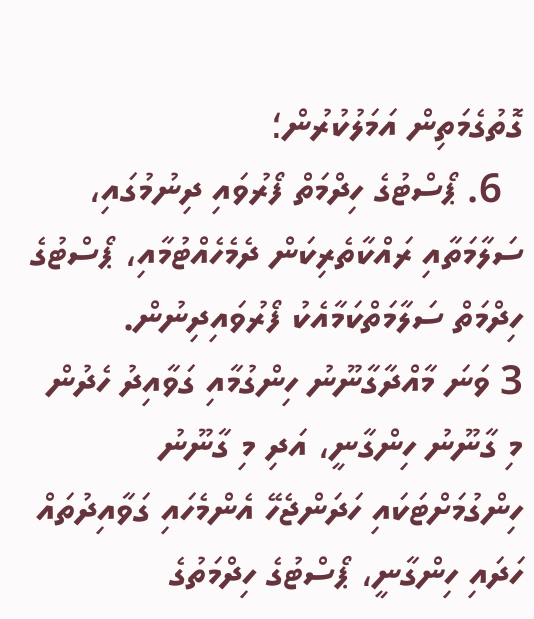ގޮތުގެމަތިން އަމަލުކުރުން؛
  6. ޕޯސްޓުގެ ހިދްމަތް ފޯރުވައި ދިނުމުގައި، ސަލާމަތާއި ރައްކާތެރިކަން ދެމެހެއްޓުމާއި، ޕޯސްޓުގެ ހިދްމަތް ސަލާމަތްކަމާއެކު ފޯރުވައިދިނުން.
3 ވަނަ މާއްދާގާނޫނު ހިންގުމާއި ގަވާއިދު ހެދުން
މި ގާނޫނު ހިންގާނީ، އަދި މި ގާނޫނު ހިންގުމަށްޓަކައި ހަދަންޖެހޭ އެންމެހައި ގަވާއިދުތައް ހަދައި ހިންގާނީ، ޕޯސްޓުގެ ހިދްމަތުގެ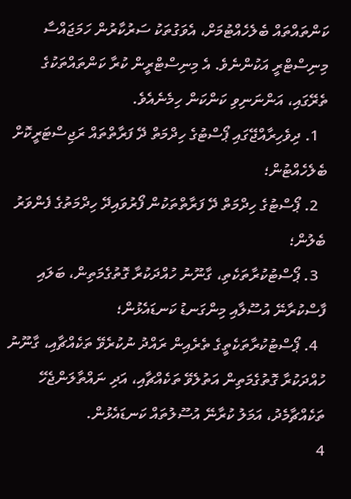ކަންތައްތައް ބެލެހެއްޓުމަށް، އެވަގުތަކު ސަރުކާރުން ހަމަޖައްސާ މިނިސްޓްރީ އަކުންނެވެ. އެ މިނިސްޓްރީން ކުރާ ކަންތައްތަކުގެ ތެރޭގައި، އަންނަނިވި ކަންކަން ހިމެނެއެވެ.
  1. ދިވެހިރާއްޖޭގައި ޕޯސްޓުގެ ހިދްމަތް ދޭ ފަރާތްތައް ރަޖިސްޓަރީކޮށް ބެލެހެއްޓުން؛
  2. ޕޯސްޓުގެ ހިދްމަތް ދޭ ފަރާތްތަކުން ފޯރުވައިދޭ ހިދްމަތުގެ ފެންވަރު ބެލުން؛
  3. ޕޯސްޓުކުރާތަކެތި، ގާނޫނު ހުއްދަކުރާ ގޮތުގެމަތިން، ބަލައި ފާސްކުރާނޭ އުސޫލާއި މިންގަނޑު ކަނޑައެޅުން؛
  4. ޕޯސްޓުކުރާތަކެތީގެ ތެރެއިން ރައްދު ނުކުރެވޭ ތަކެއްޗާއި، ގާނޫނު ހުއްދަކުރާ ގޮތުގެމަތިން އަތުލެވޭ ތަކެއްޗާއި، އަދި ނައްތާލަންޖެހޭ ތަކެއްޗާމެދު، އަމަލު ކުރާނޭ އުސޫލުތައް ކަނޑައެޅުން.
4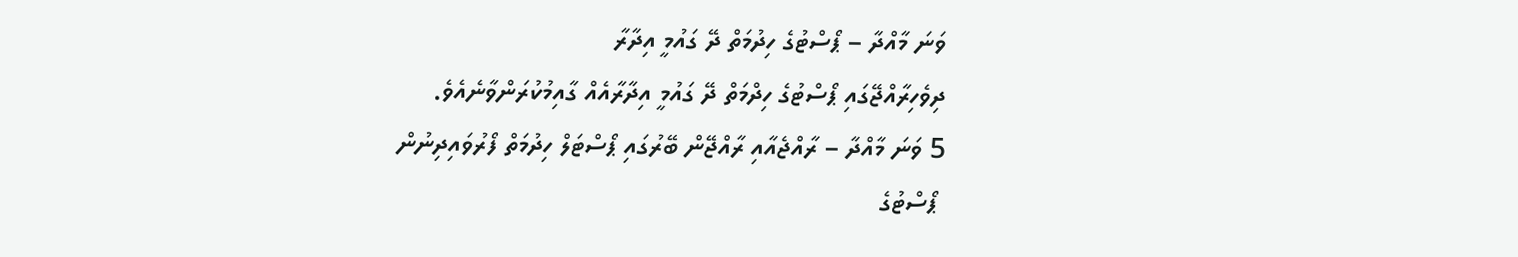ވަނަ މާއްދާ – ޕޯސްޓުގެ ހިދުމަތް ދޭ ގައުމީ އިދާރާ
ދިވެހިރާއްޖޭގައި ޕޯސްޓުގެ ހިދްމަތް ދޭ ގައުމީ އިދާރާއެއް ގާއިމުކުރަންވާނެއެވެ.
5 ވަނަ މާއްދާ – ރާއްޖެއާއި ރާއްޖޭން ބޭރުގައި ޕޯސްޓަލް ހިދުމަތް ފޯރުވައިދިނުން
 ޕޯސްޓުގެ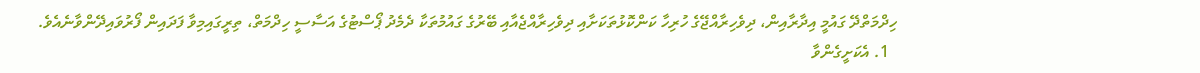ހިދްމަތްދޭ ގައުމީ އިދާރާއިން، ދިވެހިރާއްޖޭގެ ހުރިހާ ކަންކޮޅުތަކަށާއި ދިވެހިރާއްޖެއާއި ބޭރުގެ ގައުމުތަކާ ދެމެދު ޕޯސްޓުގެ އަސާސީ ހިދްމަތް، ތިރީގައިމިވާ ފަދައިން ފޯރުވައިދޭންވާނެއެވެ.
  1. އެކަށީގެންވާ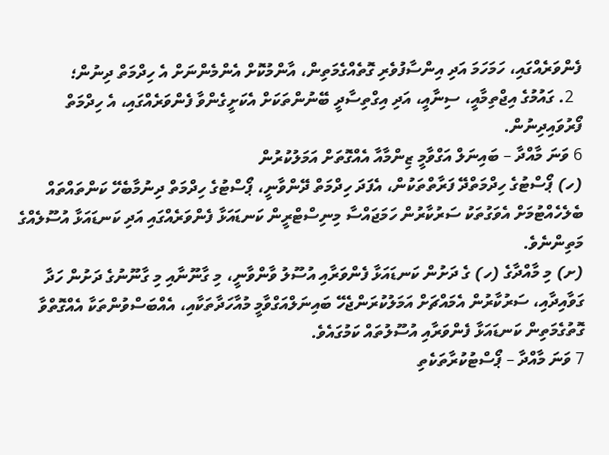ފެންވަރެއްގައި، ހަމަހަމަ އަދި އިންސާފުވެރި ގޮތެއްގެމަތިން، އާންމުކޮށް އެންމެންނަށް އެ ހިދްމަތް ދިނުން؛
  2. ގައުމުގެ އިޖްތިމާއީ، ސިނާއީ، އަދި އިގްތިސާދީ ބޭނުންތަކަށް އެކަށީގެންވާ ފެންވަރެއްގައި، އެ ހިދްމަތް ފޯރުވައިދިނުން.
6 ވަނަ މާއްދާ – ބައިނަލް އަގްވާމީ ޒިންމާއާ އެއްގޮތަށް އަމަލުކުރުން
(ހ) ޕޯސްޓުގެ ހިދްމަތްދޭ ފަރާތްތަކުން، އެފަދަ ހިދްމަތް ދޭންވާނީ، ޕޯސްޓުގެ ހިދްމަތް ދިނުމާބެހޭ ކަންތައްތައް ބެލެހެއްޓުމަށް އެވަގުތަކު ސަރުކާރުން ހަމަޖައްސާ މިނިސްޓްރީން ކަނޑައަޅާ ފެންވަރެއްގައި އަދި ކަނޑައަޅާ އުސޫލެއްގެ މަތިންނެވެ.
(ށ) މި މާއްދާގެ (ހ) ގެ ދަށުން ކަނޑައަޅާ ފެންވަރާއި އުސޫލު ވާންވާނީ، މި ގާނޫނާއި މި ގާނޫނުގެ ދަށުން ހަދާ ގަވާއިދާއި، ސަރުކާރުން އެމައްޗަށް އަމަލުކުރަންޖެހޭ ބައިނަލްއަގްވާމީ މުއާހަދާތަކާއި، އެއްބަސްވުންތަކާ އެއްގޮތްވާ ގޮތުގެމަތިން ކަނޑައަޅާ ފެންވަރާއި އުސޫލުތައް ކަމުގައެވެ.
7 ވަނަ މާއްދާ – ޕޯސްޓުކުރާތަކެތި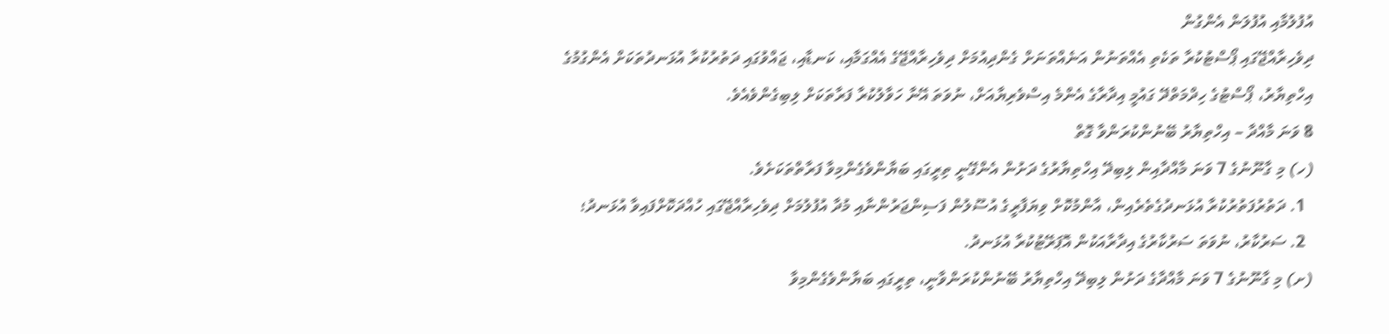އުފުލުމާއި އުފުލަން އެންގުން
ދިވެހިރާއްޖޭގައި ޕޯސްޓުކުރާ ތަކެތި އެއްތަނުން އަނެއްތަނަށް ގެންދިއުމަށް ދިވެހިރާއްޖޭގެ އެއްގަމާއި، ކަނޑާއި، ޖައްވުގައި ދަތުރުކުރާ އުޅަނދުތަކަށް އެންގުމުގެ އިހްތިޔާރު، ޕޯސްޓުގެ ހިދްމަތްދޭ ގައުމީ އިދާރާގެ އެންމެ އިސްވެރިޔާއަށް، ނުވަތަ އޭނާ ހަވާލުކުރާ ފަރާތަކަށް ލިބިގެންވެއެވެ.
8 ވަނަ މާއްދާ – އިހްތިޔާރު ބޭނުންކުރަންވާ ގޮތް
(ހ) މި ގާނޫނުގެ 7 ވަނަ މާއްދާއިން ލިބިދޭ އިހްތިޔާރުގެ ދަށުން އެންގޭނީ ތިރީގައި ބަޔާންވެގެންމިވާ ފަރާތްތަކަށެވެ.
  1. ދަތުރުފަތުރުކުރާ އުޅަނދުގެތެރެއިން، އާންމުކޮށް ވިޔަފާރީގެ އުސޫލުން ފަސިންޖަރުންނާއި މުދާ އުފުލުމަށް ދިވެހިރާއްޖޭގައި ހުއްދަކޮށްފައިވާ އުޅަނދު؛
  2. ސަރުކާރު، ނުވަތަ ސަރުކާރުގެ އިދާރާއަކުން އޮޕަރޭޓުކުރާ އުޅަނދު.
(ށ) މި ގާނޫނުގެ 7 ވަނަ މާއްދާގެ ދަށުން ލިބިދޭ އިހްތިޔާރު ބޭނުންކުރަންވާނީ، ތިރީގައި ބަޔާންވެގެންމިވާ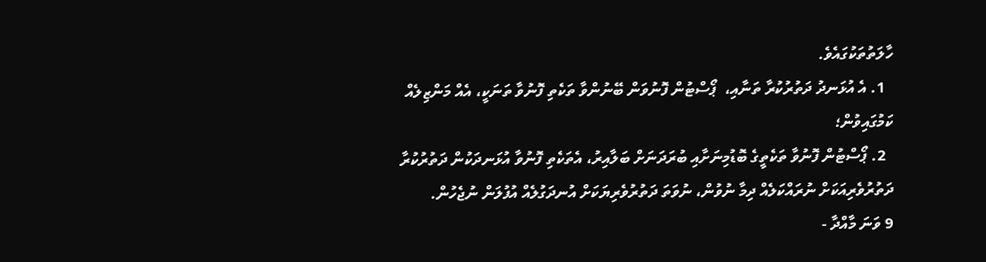ހާލަތުތަކުގައެވެ.
  1. އެ އުޅަނދު ދަތުރުކުރާ ތަނާއި،  ޕޯސްޓުން ފޮނުވަން ބޭނުންވާ ތަކެތި ފޮނުވާ ތަނަކީ، އެއް މަންޒިލެއް ކަމުގައިވުން؛
  2. ޕޯސްޓުން ފޮނުވާ ތަކެތީގެ ބޮޑުމިނަށާއި ބުރަދަނަށް ބަލާއިރު، އެތަކެތި ފޮނުވާ އުޅަނދަކުން ދަތުރުކުރާ ދަތުރުވެރިއަކަށް ނުރައްކަލެއް ދިމާ ނުވުން، ނުވަތަ ދަތުރުވެރިޔަކަށް އުނދަގުލެއް އުފުލަން ނުޖެހުން.
9 ވަނަ މާއްދާ -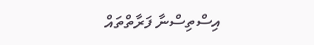އިސްތިސްނާ ފަރާތްތައް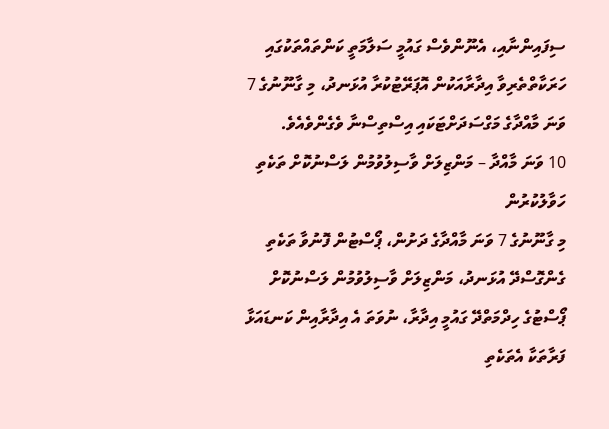ސިފައިންނާއި، އެނޫންވެސް ގައުމީ ސަލާމަތީ ކަންތައްތަކުގައި ހަރަކާތްތެރިވާ އިދާރާއަކުން އޮޕަރޭޓުކުރާ އުޅަނދު، މި ގާނޫނުގެ 7 ވަނަ މާއްދާގެ މަގްސަދަށްޓަކައި އިސްތިސްނާ ވެގެންވެއެވެ.
10 ވަނަ މާއްދާ – މަންޒިލަށް ވާސިލުވުމުން ލަސްނުކޮށް ތަކެތި ހަވާލުކުރުން
މި ގާނޫނުގެ 7 ވަނަ މާއްދާގެ ދަށުން، ޕޯސްޓުން ފޮނުވާ ތަކެތި ގެންގޮސްދޭ އުޅަނދު، މަންޒިލަށް ވާސިލުވުމުން ލަސްނުކޮށް ޕޯސްޓުގެ ހިދްމަތްދޭ ގައުމީ އިދާރާ، ނުވަތަ އެ އިދާރާއިން ކަނޑައަޅާ ފަރާތަކާ އެތަކެތި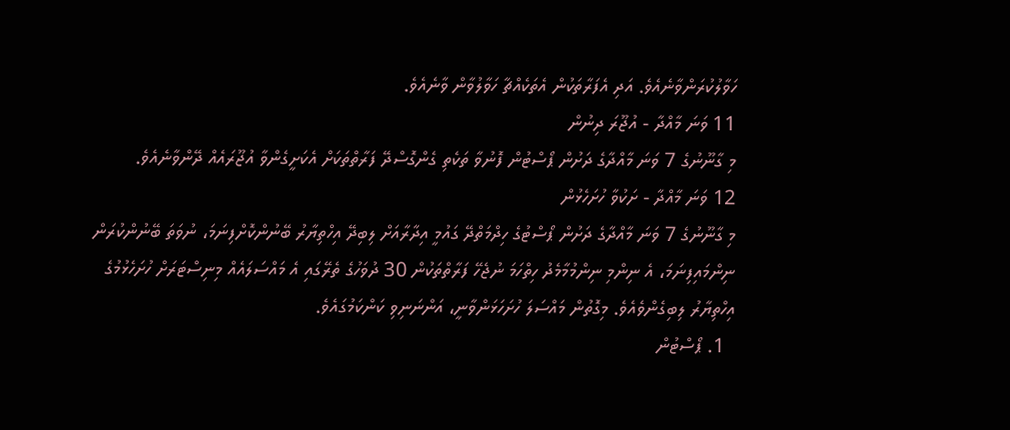ހަވާލުކުރަންވާނެއެވެ. އަދި އެފަރާތަކުން އެތަކެއްޗާ ހަވާލުވާން ވާނެއެވެ.
11 ވަނަ މާއްދާ - އުޖޫރަ ދިނުން
މި ގާނޫނުގެ 7 ވަނަ މާއްދާގެ ދަށުން ޕޯސްޓުން ފޮނުވާ ތަކެތި ގެންގޮސްދޭ ފަރާތްތަކަށް އެކަށީގެންވާ އުޖޫރައެއް ދޭންވާނެއެވެ.
12 ވަނަ މާއްދާ - ށަކުވާ ހުށަހެޅުން
މި ގާނޫނުގެ 7 ވަނަ މާއްދާގެ ދަށުން ޕޯސްޓުގެ ހިދްމަތްދޭ ގައުމީ އިދާރާއަށް ލިބިދޭ އިހްތިޔާރު ބޭނުންކޮށްފިނަމަ، ނުވަތަ ބޭނުންކުރަން ނިންމައިފިނަމަ، އެ ނިންމި ނިންމުމާމެދު ހިތްހަމަ ނުޖެހޭ ފަރާތްތަކުން 30 ދުވަހުގެ ތެރޭގައި އެ މައްސަލައެއް މިނިސްޓަރަށް ހުށަހެޅުމުގެ އިހްތިޔާރު ލިބިގެންވެއެވެ. މިގޮތުން މައްސަލަ ހުށަހަޅަންވާނީ، އަންނަނިވި ކަންކަމުގައެވެ.
  1. ޕޯސްޓުން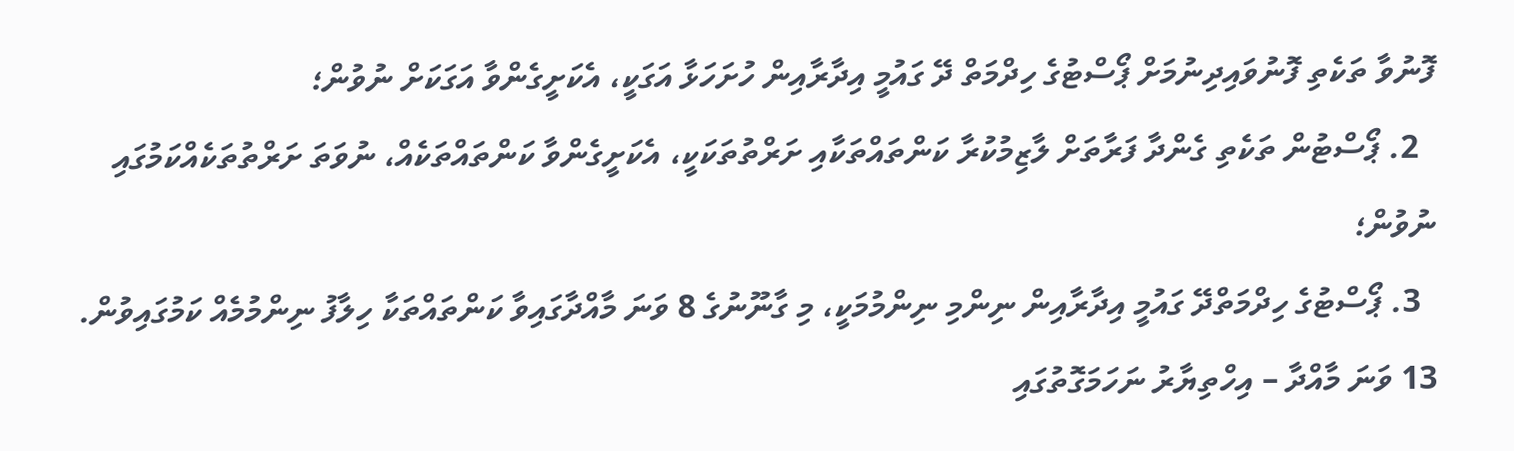ފޮނުވާ ތަކެތި ފޮނުވައިދިނުމަށް ޕޯސްޓުގެ ހިދްމަތް ދޭ ގައުމީ އިދާރާއިން ހުށަހަޅާ އަގަކީ، އެކަށީގެންވާ އަގަކަށް ނުވުން؛
  2. ޕޯސްޓުން ތަކެތި ގެންދާ ފަރާތަށް ލާޒިމުކުރާ ކަންތައްތަކާއި ށަރްތުތަކަކީ، އެކަށީގެންވާ ކަންތައްތަކެއް، ނުވަތަ ށަރްތުތަކެއްކަމުގައި ނުވުން؛
  3. ޕޯސްޓުގެ ހިދްމަތްދޭ ގައުމީ އިދާރާއިން ނިންމި ނިންމުމަކީ، މި ގާނޫނުގެ 8 ވަނަ މާއްދާގައިވާ ކަންތައްތަކާ ހިލާފު ނިންމުމެއް ކަމުގައިވުން.
13 ވަނަ މާއްދާ – އިހްތިޔާރު ނަހަމަގޮތުގައި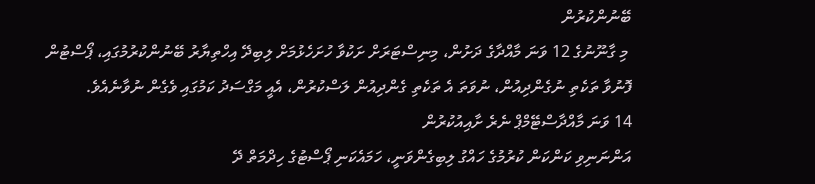ބޭނުންކުރުން
 މި ގާނޫނުގެ 12 ވަނަ މާއްދާގެ ދަށުން، މިނިސްޓަރަށް ށަކުވާ ހުށަހެޅުމަށް ލިބިދޭ އިހްތިޔާރު ބޭނުންކުރުމުގައި، ޕޯސްޓުން ފޮނުވާ ތަކެތި ނުގެންދިއުން، ނުވަތަ އެ ތަކެތި ގެންދިއުން ލަސްކުރުން، އެއީ މަގްސަދު ކަމުގައި ވެގެން ނުވާނެއެވެ.
14 ވަނަ މާއްދާސްޓޭމްޕް ނެރެ ށާއިއުކުރުން
އަންނަނިވި ކަންކަން ކުރުމުގެ ހައްގު ލިބިގެންވަނީ، ހަމައެކަނި ޕޯސްޓުގެ ހިދްމަތް ދޭ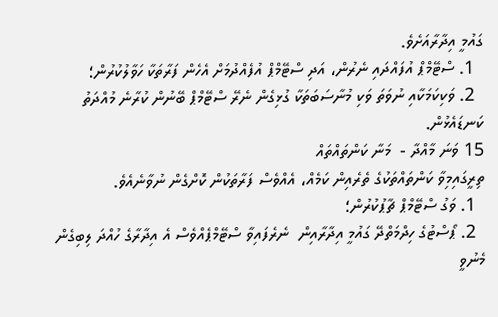ގައުމީ އިދާރާއަށެވެ.
  1. ސްޓޭމްޕް އުފައްދައި ނެރުން، އަދި ސްޓޭމްޕް އުފެއްދުމަށް އެހެން ފަރާތަކާ ހަވާލުކުރުން؛
  2. ވަކިކަމަކާއި ނުވަތަ ވަކި މުނާސަބަތަކާ ގުޅިގެން ނެރޭ ސްޓޭމްޕް ބޭނުން ކުރާނެ މުއްދަތު ކަނޑައެޅުން.
15 ވަނަ މާއްދާ -  މަނާ ކަންތައްތައް
ތިރީގައިމިވާ ކަންތައްތަކުގެ ތެރެއިން ކަމެއް، އެއްވެސް ފަރާތަކުން ކޮށްގެން ނުވާނެއެވެ.
  1. ވަގު ސްޓޭމްޕް ޗާޕުކުރުން؛
  2. ޕޯސްޓުގެ ހިދްމަތްދޭ ގައުމީ އިދާރާއިން  ނެރެފައިވާ ސްޓޭމްޕެއްވެސް އެ އިދާރާގެ ހުއްދަ ލިބިގެން މެނުވީ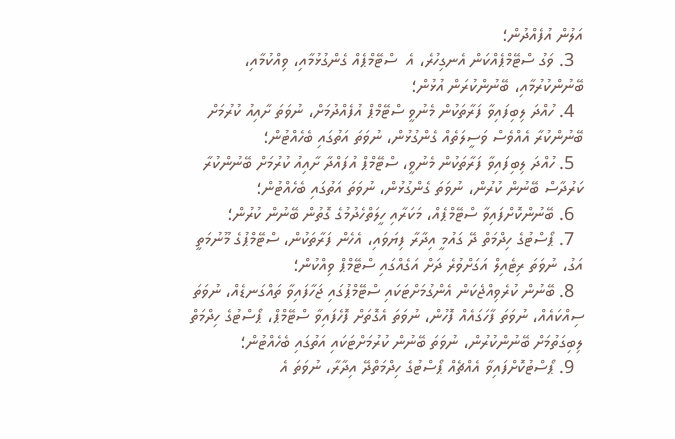އަލުން އުފެއްދުން؛
  3. ވަގު ސްޓޭމްޕެއްކަން އެނގިހުރެ، އެ  ސްޓޭމްޕެއް ގެންގުޅުމާއި، ވިއްކުމާއި، ބޭނުންކުރުމާއި، ބޭނުންކުރަން އުޅުން؛
  4. ހުއްދަ ލިބިފައިވާ ފަރާތަކުން މެނުވީ ސްޓޭމްޕް އުފެއްދުމަށް، ނުވަތަ ށާއިއު ކުރުމަށް  ބޭނުންކުރާ އެއްވެސް ވަސީލަތެއް ގެންގުޅުން، ނުވަތަ އަތުގައި ބެހެއްޓުން؛
  5. ހުއްދަ ލިބިފައިވާ ފަރާތަކުން މެނުވީ، ސްޓޭމްޕް އުފައްދާ ށާއިއު ކުރުމަށް ބޭނުންކުރާ ކަރުދާސް ބޭނުން ކުރުން، ނުވަތަ ގެންގުޅުން، ނުވަތަ އަތުގައި ބެހެއްޓުން؛
  6. ބޭނުންކޮށްފައިވާ ސްޓޭމްޕެއް، މަކަރާއި ހީލަތްހެދުމުގެ ގޮތުން ބޭނުން ކުރުން؛
  7. ޕޯސްޓުގެ ހިދްމަތް ދޭ ގައުމީ އިދާރާ ފިޔަވައި، އެހެން ފަރާތަކުން، ސްޓޭމްޕުގެ މޫނުމަތީ އަގު، ނުވަތަ ރިޓެއިލް އަގަށްވުރެ ދަށް އަގެއްގައި ސްޓޭމްޕް ވިއްކުން؛
  8. ބޭނުން ކުރެވިއްޖެކަން އެންގުމަށްޓަކައި ސްޓޭމްޕުގައި ޖަހާފައިވާ ތައްގަނޑެއް، ނުވަތަ ސިއްކައެއް، ނުވަތަ ފާހަގައެއް ފޮހުން، ނުވަތަ އެގޮތަށް ފޮހެފައިވާ ސްޓޭމްޕް، ޕޯސްޓުގެ ހިދްމަތް ލިބިގަތުމަށް ބޭނުންކުރުން، ނުވަތަ ބޭނުން ކުރުމަށްޓަކައި އަތުގައި ބެހެއްޓުން؛
  9. ޕޯސްޓުކޮށްފައިވާ އެއްޗެއް ޕޯސްޓުގެ ހިދްމަތްދޭ އިދާރާ، ނުވަތަ އެ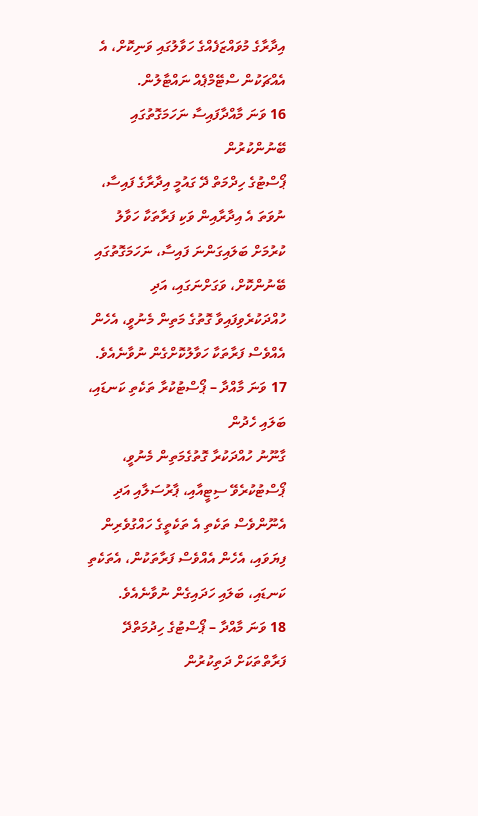އިދާރާގެ މުވައްޒަފެއްގެ ހަވާލުގައި ވަނިކޮށް، އެ އެއްޗަކުން ސްޓޭމްޕެއް ނައްޓާލުން.
16 ވަނަ މާއްދާފައިސާ ނަހަމަގޮތުގައި ބޭނުންކުރުން
ޕޯސްޓުގެ ހިދްމަތް ދޭ ގައުމީ އިދާރާގެ ފައިސާ، ނުވަތަ އެ އިދާރާއިން ވަކި ފަރާތަކާ ހަވާލު ކުރުމަށް ބަލައިގަންނަ ފައިސާ، ނަހަމަގޮތުގައި ބޭނުންކޮށް، ވަގަށްނަގައި، އަދި ހުއްދަކުރެވިފައިވާ ގޮތުގެ މަތިން މެނުވީ، އެހެން އެއްވެސް ފަރާތަކާ ހަވާލުކޮށްގެން ނުވާނެއެވެ.
17 ވަނަ މާއްދާ – ޕޯސްޓުކުރާ ތަކެތި ކަނޑައި، ބަލައި ހެދުން
ގާނޫނު ހުއްދަކުރާ ގޮތުގެމަތިން މެނުވީ، ޕޯސްޓުކުރެވޭ ސިޓީއާއި، ޕާރުސަލާއި އަދި އެނޫންވެސް ތަކެތި އެ ތަކެތީގެ ހައްގުވެރިން ފިޔަވައި، އެހެން އެއްވެސް ފަރާތަކުން، އެތަކެތި ކަނޑައި، ބަލައި ހަދައިގެން ނުވާނެއެވެ.
18 ވަނަ މާއްދާ – ޕޯސްޓުގެ ހިދުމަތްދޭ ފަރާތްތަކަށް ދަތިކުރުން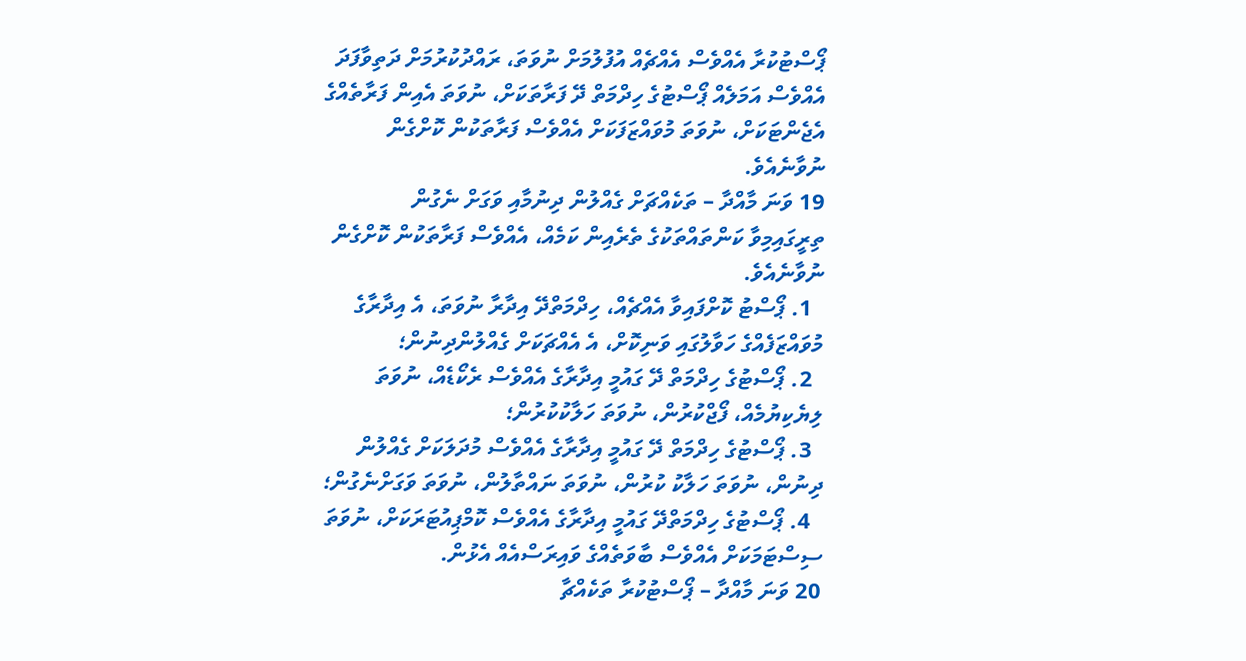ޕޯސްޓުކުރާ އެއްވެސް އެއްޗެއް އުފުލުމަށް ނުވަތަ، ރައްދުކުރުމަށް ދަތިވާފަދަ އެއްވެސް އަމަލެއް ޕޯސްޓުގެ ހިދްމަތް ދޭ ފަރާތަކަށް، ނުވަތަ އެއިން ފަރާތެއްގެ އެޖެންޓަކަށް، ނުވަތަ މުވައްޒަފަކަށް އެއްވެސް ފަރާތަކުން ކޮށްގެން ނުވާނެއެވެ.
19 ވަނަ މާއްދާ – ތަކެއްޗަށް ގެއްލުން ދިނުމާއި ވަގަށް ނެގުން
ތިރީގައިމިވާ ކަންތައްތަކުގެ ތެރެއިން ކަމެއް، އެއްވެސް ފަރާތަކުން ކޮށްގެން ނުވާނެއެވެ.
  1. ޕޯސްޓު ކޮށްފައިވާ އެއްޗެއް، ހިދްމަތްދޭ އިދާރާ ނުވަތަ، އެ އިދާރާގެ މުވައްޒަފެއްގެ ހަވާލުގައި ވަނިކޮށް، އެ އެއްޗަކަށް ގެއްލުންދިނުން؛
  2. ޕޯސްޓުގެ ހިދްމަތް ދޭ ގައުމީ އިދާރާގެ އެއްވެސް ރެކޯޑެއް، ނުވަތަ ލިޔެކިޔުމެއް، ފޯޖްކުރުން، ނުވަތަ ހަލާކުކުރުން؛
  3. ޕޯސްޓުގެ ހިދްމަތް ދޭ ގައުމީ އިދާރާގެ އެއްވެސް މުދަލަކަށް ގެއްލުން ދިނުން، ނުވަތަ ހަލާކު ކުރުން، ނުވަތަ ނައްތާލުން، ނުވަތަ ވަގަށްނެގުން؛
  4. ޕޯސްޓުގެ ހިދްމަތްދޭ ގައުމީ އިދާރާގެ އެއްވެސް ކޮމްޕިއުޓަރަކަށް، ނުވަތަ ސިސްޓަމަކަށް އެއްވެސް ބާވަތެއްގެ ވައިރަސްއެއް އެޅުން.
20 ވަނަ މާއްދާ – ޕޯސްޓުކުރާ ތަކެއްޗާ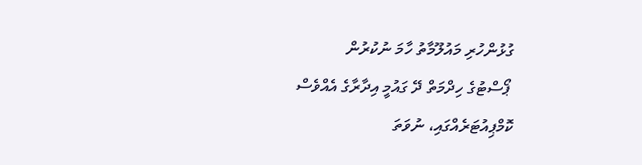ގުޅުންހުރި މައުލޫމާތު ހާމަ ނުކުރުން
 ޕޯސްޓުގެ ހިދްމަތް ދޭ ގައުމީ އިދާރާގެ އެއްވެސް ކޮމްޕިއުޓަރެއްގައި، ނުވަތަ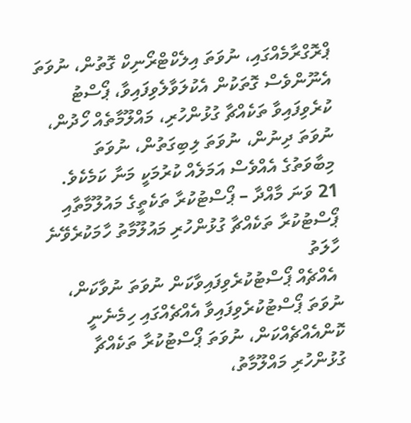ޕްރޮގްރާމެއްގައި، ނުވަތަ އިލެކްޓްރޯނިކް ގޮތުން، ނުވަތަ އެނޫންވެސް ގޮތަކުން އެކުލަވާލެވިފައިވާ، ޕޯސްޓު ކުރެވިފައިވާ ތަކެއްޗާ ގުޅުންހުރި، މައްލޫމާތެއް ހޯދުން، ނުވަތަ ދިނުން، ނުވަތަ ލިބިގަތުން، ނުވަތަ މިބާވަތުގެ އެއްވެސް އަމަލެއް ކުރުމަކީ މަނާ ކަމެކެވެ.
21 ވަނަ މާއްދާ – ޕޯސްޓުކުރާ ތަކެތީގެ މައުލޫމާތާއި ޕޯސްޓުކުރާ ތަކެއްޗާ ގުޅުންހުރި މައުލޫމާތު ހާމަކުރެވޭނެ ހާލަތު
 އެއްޗެއް ޕޯސްޓުކުރެވިފައިވާކަން ނުވަތަ ނުވާކަން، ނުވަތަ ޕޯސްޓުކުރެވިފައިވާ އެއްޗެއްގައި ހިމެނެނީ ކޮންއެއްޗެއްކަން، ނުވަތަ ޕޯސްޓުކުރާ ތަކެއްޗާ ގުޅުންހުރި މައްލޫމާތު،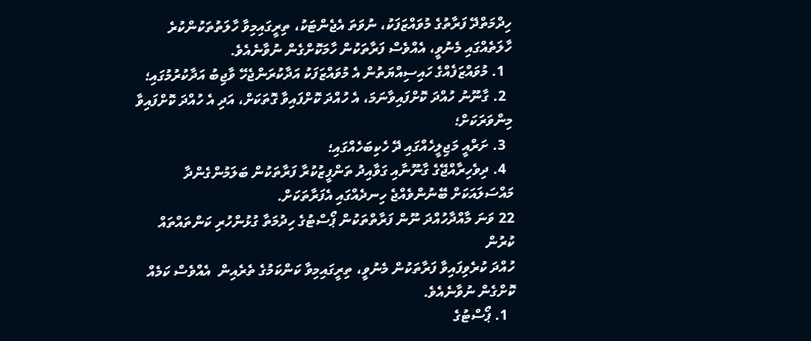ހިދްމަތްދޭ ފަރާތުގެ މުވައްޒަފަކު، ނުވަތަ އެޖެންޓަކު، ތިރީގައިމިވާ ހާލަތުތަކުންކުރެ ހާލަތެއްގައި މެނުވީ، އެއްވެސް ފަރާތަކުން ހާމަކޮށްގެން ނުވާނެއެވެ.
  1. މުވައްޒަފެއްގެ ހައިސިއްޔަތުން އެ މުވައްޒަފަކު އަދާކުރަންޖެހޭ ވާޖިބު އަދާކުރުމުގައި؛
  2. ގާނޫނު ހުއްދަ ކޮށްފައިވާނަމަ، އެ ހުއްދަ ކޮށްފައިވާ ގޮތަކަށް، އަދި އެ ހުއްދަ ކޮށްފައިވާ މިންވަރަކަށް؛
  3. ށަރްއީ މަޖިލީހެއްގައި ދޭ ހެކިބަހެއްގައި؛
  4. ދިވެހިރާއްޖޭގެ ގާނޫނާއި ގަވާއިދު ތަންފީޒުކުރާ ފަރާތަކުން ބަލަމުންގެންދާ މައްސަލައަކަށް ބޭނުންވެއްޖެ ހިނދެއްގައި އެފަރާތަކަށް.
22 ވަނަ މާއްދާހުއްދަ ނޫން ފަރާތްތަކުން ޕޯސްޓުގެ ހިދުމަތާ ގުޅުންހުރި ކަންތައްތައް ކުރުން
ހުއްދަ ކުރެވިފައިވާ ފަރާތަކުން މެނުވީ، ތިރީގައިމިވާ ކަންކަމުގެ ތެރެއިން  އެއްވެސް ކަމެއް ކޮށްގެން ނުވާނެއެވެ.
  1. ޕޯސްޓުގެ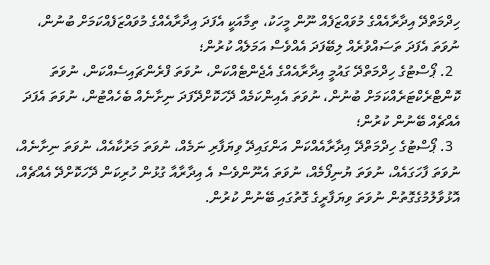ހިދްމަތްދޭ އިދާރާއެއްގެ މުވައްޒަފެއް ނޫން މީހަކު، ތިމާއަކީ އެފަދަ އިދާރާއެއްގެ މުވައްޒަފެއްކަމަށް ބުނުން، ނުވަތަ އެފަދަ ތަސައްވުރެއް ލިބޭފަދަ އެއްވެސް އަމަލެއް ކުރުން؛
  2. ޕޯސްޓުގެ ހިދްމަތްދޭ ގައުމީ އިދާރާއެއްގެ އެޖެންޓެއްކަން، ނުވަތަ ފްރެންޗައިސެއްކަން، ނުވަތަ ކޮންޓްރެކްޓަރެއްކަމަށް ބުނުން، ނުވަތަ އެއިންކަމެއް ދޭހަކޮށްދޭފަދަ ނިށާނެއް ބެހެއްޓުން، ނުވަތަ އެފަދަ އެއްޗެއް ބޭނުން ކުރުން؛
  3. ޕޯސްޓުގެ ހިދްމަތްދޭ އިދާރާއެއްކަން އަންގައިދޭ ވިޔަފާރި ނަމެއް، ނުވަތަ މަރުކާއެއް، ނުވަތަ ނިށާނެއް، ނުވަތަ ފާހަގައެއް، ނުވަތަ ޔުނިފޯމެއް، ނުވަތަ އެނޫންވެސް އެ އިދާރާއާ ގުޅުން ހުރިކަން ދޭހަކޮށްދޭ އެއްޗެއް، އޮޅުވާލުމުގެގޮތުން ނުވަތަ ވިޔަފާރީގެ ގޮތުގައި ބޭނުން ކުރުން.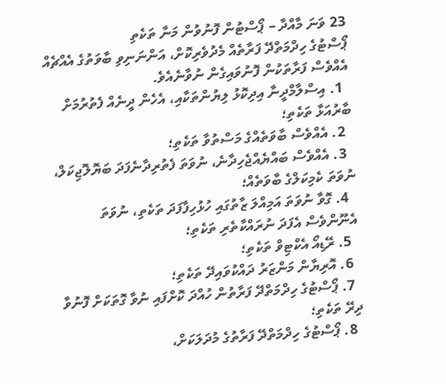23 ވަނަ މާއްދާ – ޕޯސްޓުން ފޮނުވުން މަނާ ތަކެތި
ޕޯސްޓުގެ ހިދްމަތްދޭ ފަރާތެއް މެދުވެރިކޮށް، އަންނަނިވި ބާވަތުގެ އެއްޗެއް އެއްވެސް ފަރާތަކުން ފޮނުވައިގެން ނުވާނެއެވެ.
  1. އިސްލާމްދީނާ އިދިކޮޅު ލިޔުންތަކާއި، އެހެން ދީނެއް ފެތުރުމަށް ބާރުއަޅާ ތަކެތި؛
  2. އެއްވެސް ބާވަތެއްގެ މަސްތުވާ ތަކެތި؛
  3. އެއްވެސް ބައްޔެއްޖެހިދާނެ، ނުވަތަ ފެތުރިދާނެފަދަ ބަޔޮލޮޖިކަލް، ނުވަތަ ކެމިކަލްގެ ބާވަތެއް؛
  4. ގޮވާ ނުވަތަ އަމިއްލަ ޒާތުގައި ހުޅުހިފާފަދަ ތަކެތި، ނުވަތަ އެނޫންވެސް އެފަދަ ނުރައްކާތެރި ތަކެތި؛
  5. ރޭޑިއޯ އެކްޓިވް ތަކެތި؛
  6. އޮރިޔާން މަންޒަރު ދައްކުވައިދޭ ތަކެތި؛
  7. ޕޯސްޓުގެ ހިދްމަތްދޭ ފަރާތުން ހުއްދަ ކޮށްފައި ނުވާ ގޮތަކަށް ފޮނުވާ ދިރޭ ތަކެތި؛
  8. ޕޯސްޓުގެ ހިދްމަތްދޭ ފަރާތުގެ މުދަލަކަށް،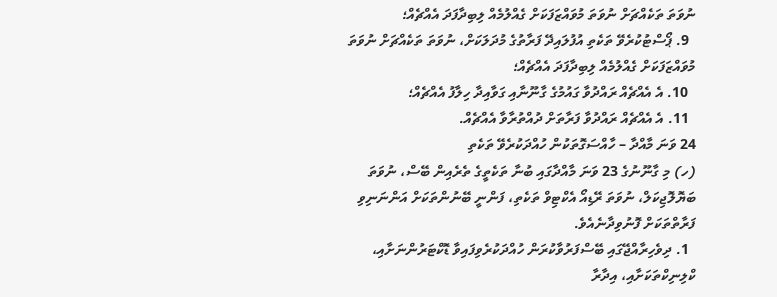ނުވަތަ ތަކެއްޗަށް ނުވަތަ މުވައްޒަފަކަށް ގެއްލުމެއް ލިބިދާފަދަ އެއްޗެއް؛
  9. ޕޯސްޓުކުރެވޭ ތަކެތި އުފުލައިދޭ ފަރާތުގެ މުދަލަކަށް، ނުވަތަ ތަކެއްޗަށް ނުވަތަ މުވައްޒަފަކަށް ގެއްލުމެއް ލިބިދާފަދަ އެއްޗެއް؛
  10. އެ އެއްޗެއް ރައްދުވާ ގައުމުގެ ގާނޫނާއި ގަވާއިދާ ހިލާފު އެއްޗެއް؛
  11. އެ އެއްޗެއް ރައްދުވާ ފަރާތަށް ދުއްތުރާވާ އެއްޗެއް.
24 ވަނަ މާއްދާ – ހާއްސަގޮތަކުން ހުއްދަކުރެވޭ ތަކެތި
(ހ) މި ގާނޫނުގެ 23 ވަނަ މާއްދާގައި ބުނާ ތަކެތީގެ ތެރެއިން ބޭސް، ނުވަތަ ބަޔޮލޮޖިކަލް، ނުވަތަ ރޭޑިއޯ އެކްޓިވް ތަކެތި، ފަންނީ ބޭނުންތަކަށް އަންނަނިވި ފަރާތްތަކަށް ފޮނުވިދާނެއެވެ.
  1. ދިވެހިރާއްޖޭގައި ބޭސްފަރުވާކުރަން ހުއްދަކުރެވިފައިވާ ޑޮކްޓަރުންނަށާއި،  ކްލިނިކްތަކަށާއި، އިދާރާ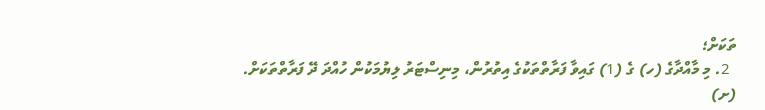ތަކަށް؛
  2. މި މާއްދާގެ (ހ) ގެ (1) ގައިވާ ފަރާތްތަކުގެ އިތުރުން، މިނިސްޓަރު ލިޔުމަކުން ހުއްދަ ދޭ ފަރާތްތަކަށް.
(ށ)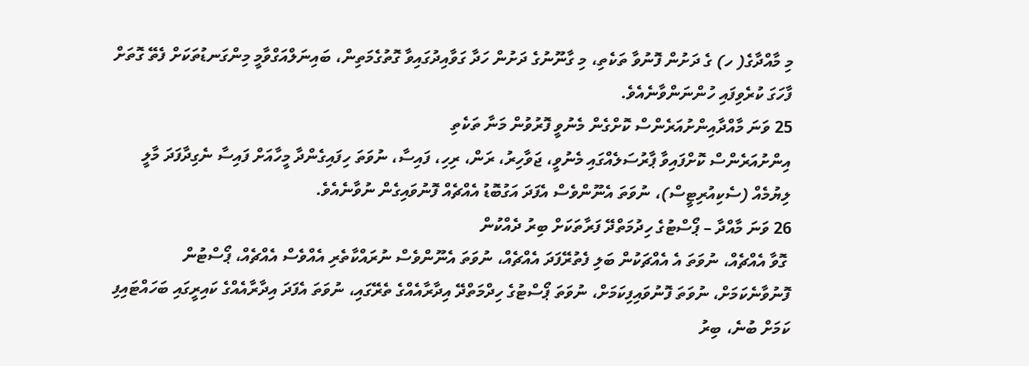މި މާއްދާގެ( ހ) ގެ ދަށުން ފޮނުވާ ތަކެތި، މި ގާނޫނުގެ ދަށުން ހަދާ ގަވާއިދުގައިވާ ގޮތުގެމަތިން، ބައިނަލްއަގްވާމީ މިންގަނޑުތަކަށް ފެތޭ ގޮތަށް ފާހަގަ ކުރެވިފައި ހުންނަންވާނެއެވެ.
25 ވަނަ މާއްދާއިންށުއަރެންސް ކޮށްގެން މެނުވީ ފޮރުވުން މަނާ ތަކެތި
އިންށުއަރެންސް ކޮށްފައިވާ ޕާރުސަލެއްގައި މެނުވީ، ޖަވާހިރު، ރަން، ރިހި، ފައިސާ، ނުވަތަ ހިފައިގެންދާ މީހާއަށް ފައިސާ ނެގިދާފަދަ މާލީ ލިޔުމެއް (ސެކިއުރިޓީސް)، ނުވަތަ އެނޫންވެސް އެފަދަ އަގުބޮޑު އެއްޗެއް ފޮނުވައިގެން ނުވާނެއެވެ.
26 ވަނަ މާއްދާ – ޕޯސްޓުގެ ހިދުމަތްދޭ ފަރާތަކަށް ބިރު ދެއްކުން
 ގޮވާ އެއްޗެއް، ނުވަތަ އެ އެއްޗަކުން ބަލި ފެތުރޭފަދަ އެއްޗެއް، ނުވަތަ އެނޫންވެސް ނުރައްކާތެރި އެއްވެސް އެއްޗެއް، ޕޯސްޓުން ފޮނުވާނެކަމަށް، ނުވަތަ ފޮނުވައިފިކަމަށް، ނުވަތަ ޕޯސްޓުގެ ހިދްމަތްދޭ އިދާރާއެއްގެ ތެރޭގައި، ނުވަތަ އެފަދަ އިދާރާއެއްގެ ކައިރީގައި ބަހައްޓައިފި ކަމަށް ބުނެ، ބިރު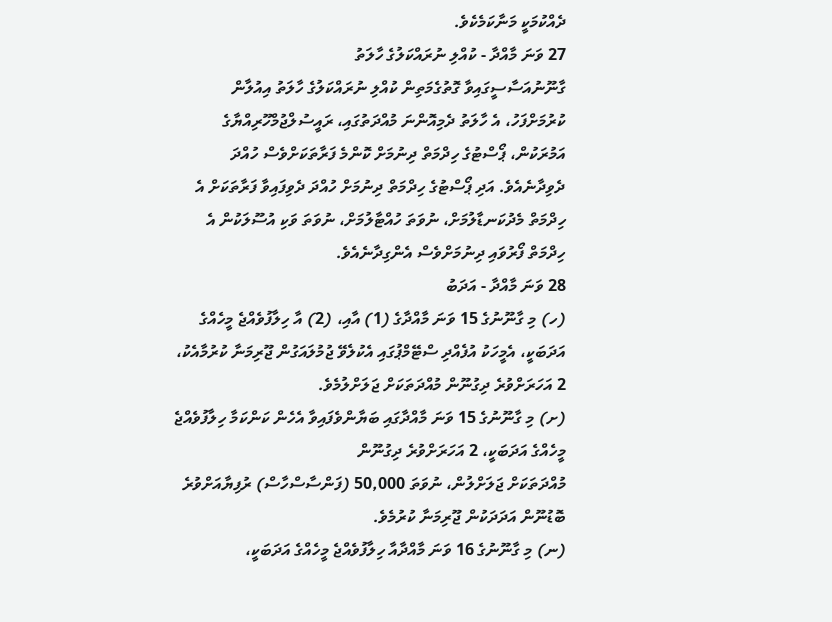ދެއްކުމަކީ މަނާކަމެކެވެ.
27 ވަނަ މާއްދާ - ކުއްލި ނުރައްކަލުގެ ހާލަތު
ގާނޫނުއަސާސީގައިވާ ގޮތުގެމަތިން ކުއްލި ނުރައްކަލުގެ ހާލަތު އިއުލާން ކުރުމަށްފަހު، އެ ހާލަތު ދެމިއޮންނަ މުއްދަތުގައި، ރައީސުލްޖުމްހޫރިއްޔާގެ އަމުރަކުން، ޕޯސްޓުގެ ހިދްމަތް ދިނުމަށް ކޮންމެ ފަރާތަކަށްވެސް ހުއްދަ ދެވިދާނެއެވެ. އަދި ޕޯސްޓުގެ ހިދްމަތް ދިނުމަށް ހުއްދަ ދެވިފައިވާ ފަރާތަކަށް އެ ހިދްމަތް މެދުކަނޑާލުމަށް، ނުވަތަ ހުއްޓާލުމަށް، ނުވަތަ ވަކި އުސޫލަކުން އެ ހިދްމަތް ފޯރުވައި ދިނުމަށްވެސް އެންގިދާނެއެވެ.
28 ވަނަ މާއްދާ - އަދަބު
(ހ) މި ގާނޫނުގެ 15 ވަނަ މާއްދާގެ (1) އާއި، (2) އާ ހިލާފުވެއްޖެ މީހެއްގެ އަދަބަކީ، އެމީހަކު އުފެއްދި ސްޓޭމްޕުގައި އެކުލެވޭ ޖުމުލައަގުން ޖޫރިމަނާ ކުރުމާއެކު، 2 އަހަރަށްވުރެ ދިގުނޫން މުއްދަތަކަށް ޖަލަށްލުމެވެ.
(ށ) މި ގާނޫނުގެ 15 ވަނަ މާއްދާގައި ބަޔާންވެފައިވާ އެހެން ކަންކަމާ ހިލާފުވެއްޖެ މީހެއްގެ އަދަބަކީ، 2 އަހަރަށްވުރެ ދިގުނޫން
މުއްދަތަކަށް ޖަލަށްލުން، ނުވަތަ 50,000 (ފަންސާސްހާސް) ރުފިޔާއަށްވުރެ ބޮޑުނޫން އަދަދަކުން ޖޫރިމަނާ ކުރުމެވެ.
(ނ) މި ގާނޫނުގެ 16 ވަނަ މާއްދާއާ ހިލާފުވެއްޖެ މީހެއްގެ އަދަބަކީ،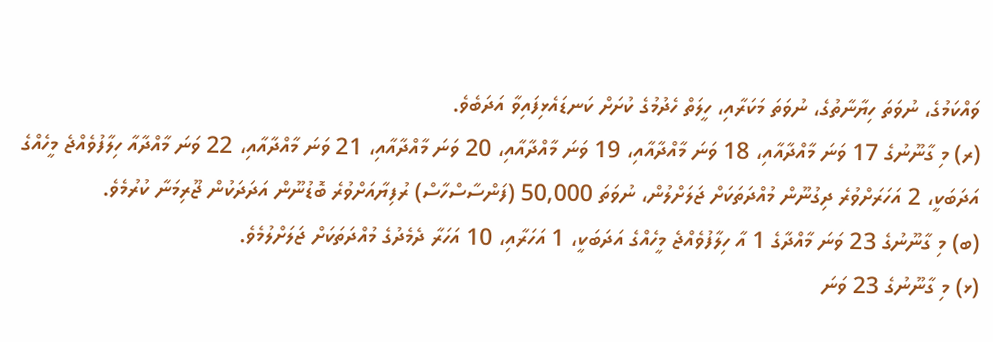ވައްކަމުގެ، ނުވަތަ ހިޔާނާތުގެ، ނުވަތަ މަކަރާއި، ހީލަތް ހެދުމުގެ ކުށަށް ކަނޑައެޅިފައިވާ އަދަބެވެ.
(ރ) މި ގާނޫނުގެ 17 ވަނަ މާއްދާއާއި، 18 ވަނަ މާއްދާއާއި، 19 ވަނަ މާއްދާއާއި، 20 ވަނަ މާއްދާއާއި، 21 ވަނަ މާއްދާއާއި، 22 ވަނަ މާއްދާއާ ހިލާފުވެއްޖެ މީހެއްގެ އަދަބަކީ، 2 އަހަރަށްވުރެ ދިގުނޫން މުއްދަތަކަށް ޖަލަށްލުން، ނުވަތަ 50,000 (ފަންސާސްހާސް) ރުފިޔާއަށްވުރެ ބޮޑުނޫން އަދަދަކުން ޖޫރިމަނާ ކުރުމެވެ.
(ބ) މި ގާނޫނުގެ 23 ވަނަ މާއްދާގެ 1 އާ ހިލާފުވެއްޖެ މީހެއްގެ އަދަބަކީ، 1 އަހަރާއި، 10 އަހަރާ ދެމެދުގެ މުއްދަތަކަށް ޖަލަށްލުމެވެ.
(ޅ) މި ގާނޫނުގެ 23 ވަނަ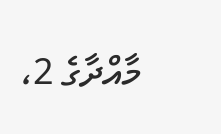މާއްދާގެ 2،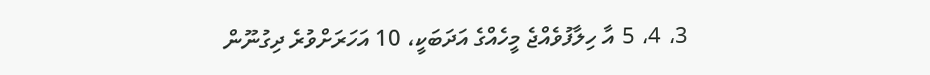3، 4، 5 އާ ހިލާފުވެއްޖެ މީހެއްގެ އަދަބަކީ، 10 އަހަރަށްވުރެ ދިގުނޫން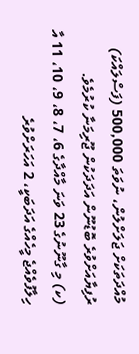މުއްދަތަކަށް ޖަލަށްލުން، ނުވަތަ 500,000 (ފަސްލައްކަ) ރުފިޔާއަށްވުރެ ބޮޑުނޫން އަދަދަކުން ޖޫރިމަނާ ކުރުމެވެ.
(ކ) މި ގާނޫނުގެ 23 ވަނަ މާއްދާގެ 6، 7، 8، 9، 10، 11 އާ ހިލާފުވެއްޖެ މީހެއްގެ އަދަބަކީ، 2 އަހަރަށްވުރެ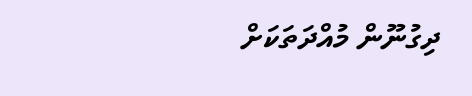ދިގުނޫން މުއްދަތަކަށް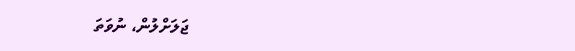ޖަލަށްލުން، ނުވަތަ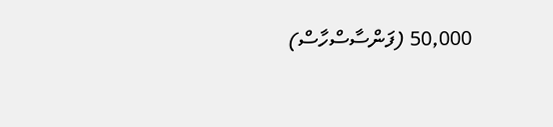50,000 (ފަންސާސްހާސް)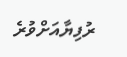ރުފިޔާއަށްވުރެ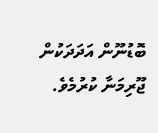ބޮޑުނޫން އަދަދަކުން ޖޫރިމަނާ ކުރުމެވެ.